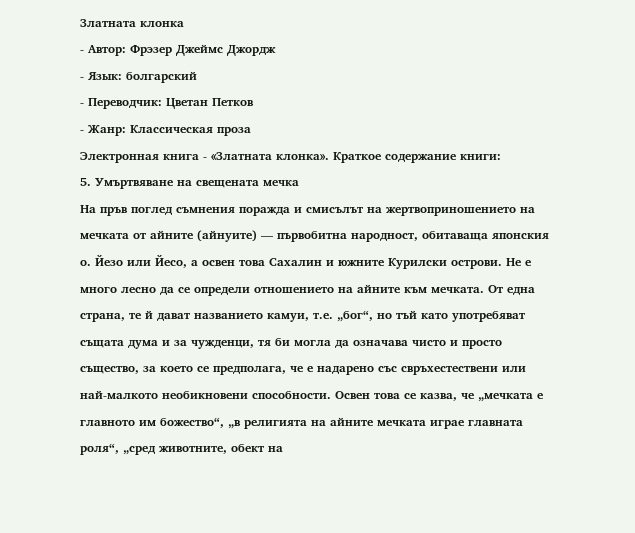Златната клонка
- Автор: Фрэзер Джеймс Джордж
- Язык: болгарский
- Переводчик: Цветан Петков
- Жанр: Классическая проза
Электронная книга - «Златната клонка». Краткое содержание книги:
5. Умъртвяване на свещената мечка
На пръв поглед съмнения поражда и смисълът на жертвоприношението на мечката от айните (айнуите) — първобитна народност, обитаваща японския о. Йезо или Йесо, а освен това Сахалин и южните Курилски острови. Не е много лесно да се определи отношението на айните към мечката. От една страна, те й дават названието камуи, т.е. „бог“, но тъй като употребяват същата дума и за чужденци, тя би могла да означава чисто и просто същество, за което се предполага, че е надарено със свръхестествени или най-малкото необикновени способности. Освен това се казва, че „мечката е главното им божество“, „в религията на айните мечката играе главната роля“, „сред животните, обект на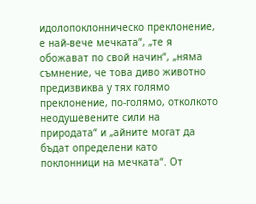идолопоклонническо преклонение, е най-вече мечката“, „те я обожават по свой начин“, „няма съмнение, че това диво животно предизвиква у тях голямо преклонение, по-голямо, отколкото неодушевените сили на природата“ и „айните могат да бъдат определени като поклонници на мечката“. От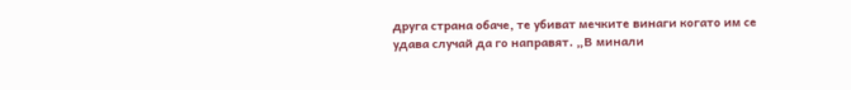друга страна обаче, те убиват мечките винаги когато им се удава случай да го направят. „В минали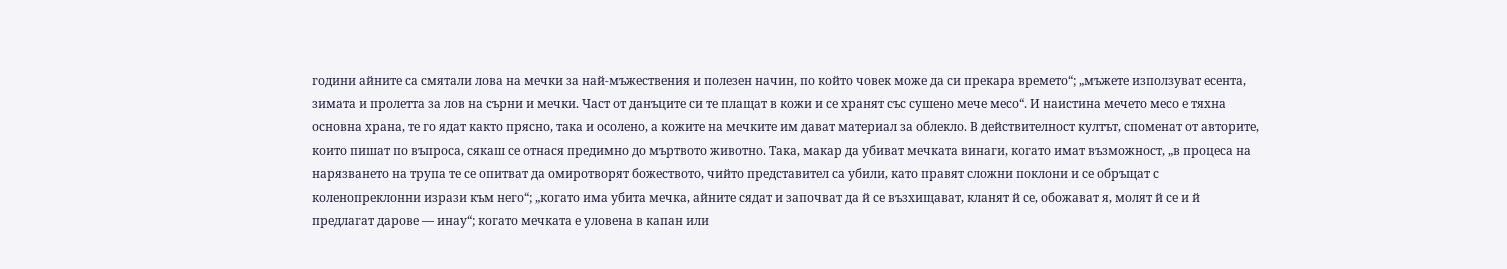години айните са смятали лова на мечки за най-мъжествения и полезен начин, по който човек може да си прекара времето“; „мъжете използуват есента, зимата и пролетта за лов на сърни и мечки. Част от данъците си те плащат в кожи и се хранят със сушено мече месо“. И наистина мечето месо е тяхна основна храна, те го ядат както прясно, така и осолено, а кожите на мечките им дават материал за облекло. В действителност култът, споменат от авторите, които пишат по въпроса, сякаш се отнася предимно до мъртвото животно. Така, макар да убиват мечката винаги, когато имат възможност, „в процеса на нарязването на трупа те се опитват да омиротворят божеството, чийто представител са убили, като правят сложни поклони и се обръщат с коленопреклонни изрази към него“; „когато има убита мечка, айните сядат и започват да й се възхищават, кланят й се, обожават я, молят й се и й предлагат дарове — инау“; когато мечката е уловена в капан или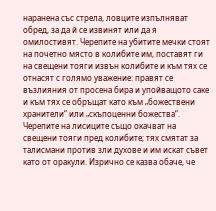наранена със стрела, ловците изпълняват обред, за да й се извинят или да я омилостивят. Черепите на убитите мечки стоят на почетно място в колибите им, поставят ги на свещени тояги извън колибите и към тях се отнасят с голямо уважение: правят се възлияния от просена бира и упойващото саке и към тях се обръщат като към „божествени хранители“ или „скъпоценни божества“. Черепите на лисиците също окачват на свещени тояги пред колибите; тях смятат за талисмани против зли духове и им искат съвет като от оракули. Изрично се казва обаче, че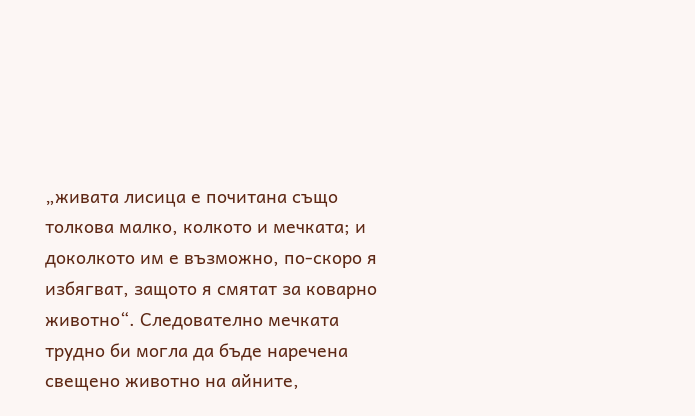„живата лисица е почитана също толкова малко, колкото и мечката; и доколкото им е възможно, по-скоро я избягват, защото я смятат за коварно животно“. Следователно мечката трудно би могла да бъде наречена свещено животно на айните,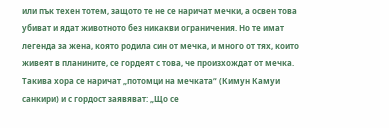или пък техен тотем, защото те не се наричат мечки, а освен това убиват и ядат животното без никакви ограничения. Но те имат легенда за жена, която родила син от мечка, и много от тях, които живеят в планините, се гордеят с това, че произхождат от мечка. Такива хора се наричат „потомци на мечката“ (Кимун Камуи санкири) и с гордост заявяват: „Що се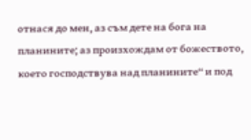отнася до мен, аз съм дете на бога на планините; аз произхождам от божеството, което господствува над планините“ и под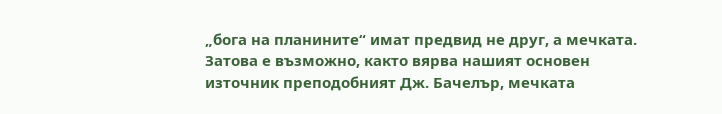„бога на планините“ имат предвид не друг, а мечката. Затова е възможно, както вярва нашият основен източник преподобният Дж. Бачелър, мечката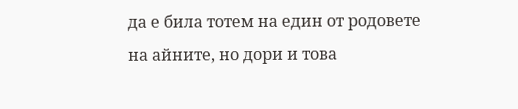да е била тотем на един от родовете на айните, но дори и това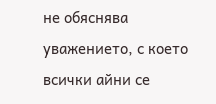не обяснява уважението, с което всички айни се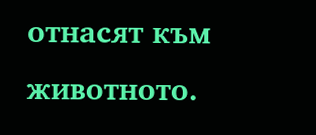отнасят към животното.